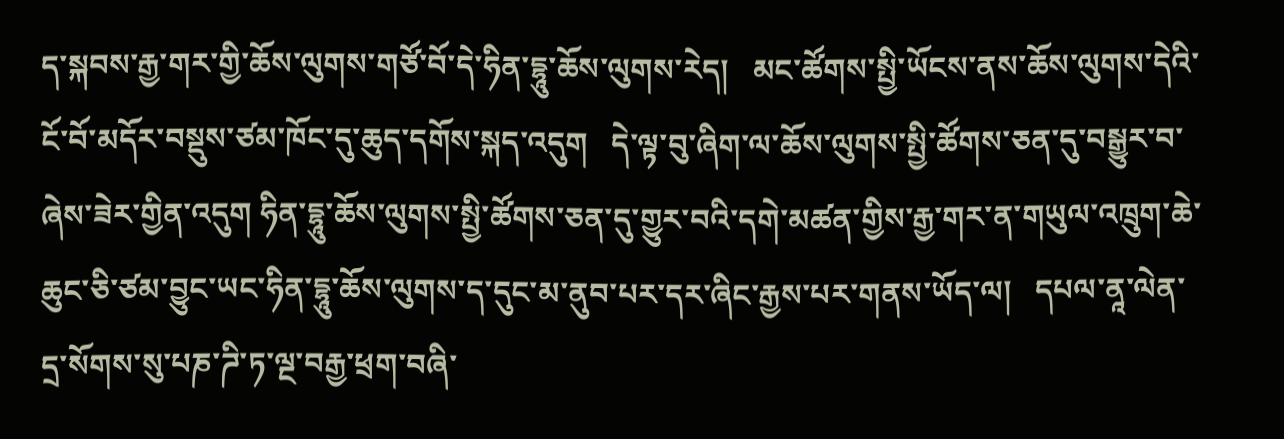ད་སྐབས་རྒྱ་གར་གྱི་ཆོས་ལུགས་གཙོ་བོ་དེ་ཧིན་དྷཱུ་ཆོས་ལུགས་རེད།   མང་ཚོགས་སྤྱི་ཡོངས་ནས་ཆོས་ལུགས་དེའི་ངོ་བོ་མདོར་བསྡུས་ཙམ་ཁོང་དུ་ཆུད་དགོས་སྐད་འདུག   དེ་ལྟ་བུ་ཞིག་ལ་ཆོས་ལུགས་སྤྱི་ཚོགས་ཅན་དུ་བསྒྱུར་བ་ཞེས་ཟེར་གྱིན་འདུག ཧིན་དྷཱུ་ཆོས་ལུགས་སྤྱི་ཚོགས་ཅན་དུ་གྱུར་བའི་དགེ་མཚན་གྱིས་རྒྱ་གར་ན་གཡུལ་འཁྲུག་ཆེ་ཆུང་ཅི་ཙམ་བྱུང་ཡང་ཧིན་དྷཱུ་ཆོས་ལུགས་ད་དུང་མ་ནུབ་པར་དར་ཞིང་རྒྱས་པར་གནས་ཡོད་ལ།   དཔལ་ནཱ་ལེན་དྲ་སོགས་སུ་པཎ་ཌི་ཏ་ལྔ་བརྒྱ་ཕྲག་བཞི་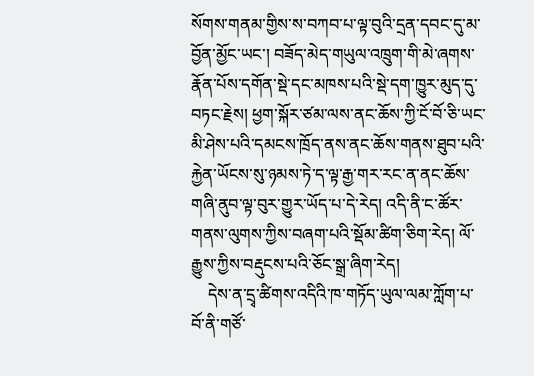སོགས་གནམ་གྱིས་ས་བཀབ་པ་ལྟ་བུའི་དྲན་དབང་དུ་མ་བྱོན་མྱོང་ཡང་། བཟོད་མེད་གཡུལ་འཁྲུག་གི་མེ་ཞགས་རྣོན་པོས་དགོན་སྡེ་དང་མཁས་པའི་སྡེ་དག་ཁྱུར་མུད་དུ་བཏང་རྗེས། ཕྱག་སྐོར་ཙམ་ལས་ནང་ཆོས་ཀྱི་ངོ་བོ་ཅི་ཡང་མི་ཤེས་པའི་དམངས་ཁྲོད་ནས་ནང་ཆོས་གནས་ཐུབ་པའི་རྐྱེན་ཡོངས་སུ་ཉམས་ཏེ་ད་ལྟ་རྒྱ་གར་རང་ན་ནང་ཆོས་གཞི་ནུབ་ལྟ་བུར་གྱུར་ཡོད་པ་དེ་རེད། འདི་ནི་ང་ཚོར་གནས་ལུགས་ཀྱིས་བཞག་པའི་སྡོམ་ཚིག་ཅིག་རེད། ལོ་རྒྱུས་ཀྱིས་བརྡུངས་པའི་ཅོང་སྒྲ་ཞིག་རེད།
    དེས་ན་དྲྭ་ཚིགས་འདིའི་ཁ་གཏོད་ཡུལ་ལམ་ཀློག་པ་བོ་ནི་གཙོ་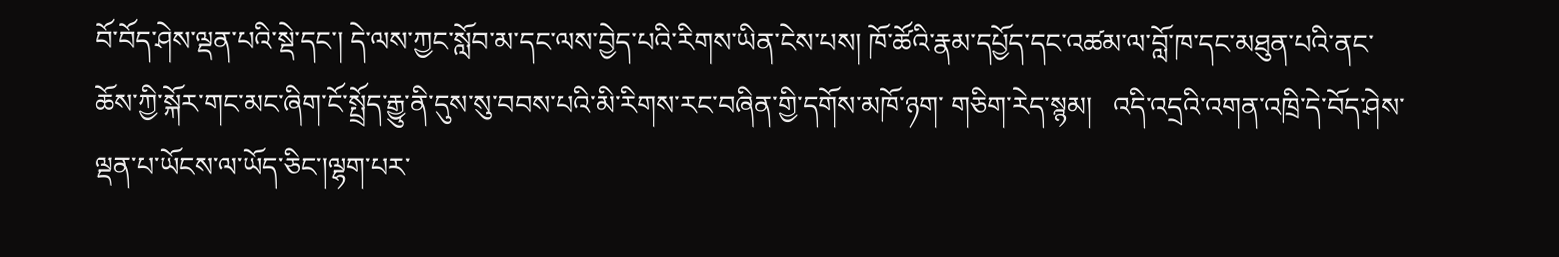བོ་བོད་ཤེས་ལྡན་པའི་སྡེ་དང་། དེ་ལས་ཀྱང་སློབ་མ་དང་ལས་བྱེད་པའི་རིགས་ཡིན་ངེས་པས། ཁོ་ཚོའི་རྣམ་དཔྱོད་དང་འཚམ་ལ་བློ་ཁ་དང་མཐུན་པའི་ནང་ཆོས་ཀྱི་སྐོར་གང་མང་ཞིག་ངོ་སྤྲོད་རྒྱུ་ནི་དུས་སུ་བབས་པའི་མི་རིགས་རང་བཞིན་གྱི་དགོས་མཁོ་ཉག་ གཅིག་རེད་སྙམ།   འདི་འདྲའི་འགན་འཁྲི་དེ་བོད་ཤེས་ལྡན་པ་ཡོངས་ལ་ཡོད་ཅིང་།ལྷག་པར་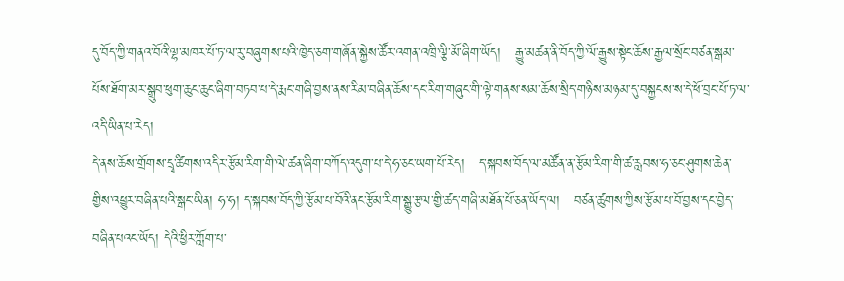དུ་བོད་ཀྱི་གནའ་བོའི་ལྷ་མཁར་པོ་ཏ་ལ་རུ་བཞུགས་པའི་ཁྱེད་ཅག་གཞོན་སྐྱེས་ཚོར་འགན་འཁྲི་ལྕི་མོ་ཞིག་ཡོད།   རྒྱུ་མཚན་ནི་བོད་ཀྱི་ལོ་རྒྱུས་སྟེང་ཆོས་རྒྱལ་སྲོང་བཙན་སྒམ་པོས་ཐོག་མར་སྒྲུབ་ཕུག་ཆུང་ཆུང་ཞིག་བཏབ་པ་དེ་རྨང་གཞི་བྱས་ནས་རིམ་བཞིན་ཆོས་དང་རིག་གཞུང་གི་ལྟེ་གནས་སམ་ཆོས་སྲིད་གཉིས་མཉམ་དུ་བསྐྱངས་ས་དེ་ཕོ་བྲང་པོ་ཏ་ལ་འདི་ཡིན་པ་རེད།
དེ་ནས་ཆོས་གྲོགས་དྲྭ་ཚིགས་འདིར་རྩོམ་རིག་གི་ལེ་ཚན་ཞིག་བཀོད་འདུག་པ་དེ་ཧ་ཅང་ཡག་པོ་རེད།   ད་སྐབས་བོད་ལ་མཚོན་ན་རྩོམ་རིག་གི་ཚ་རླབས་ཧ་ཅང་ཤུགས་ཆེན་གྱིས་འཕྱུར་བཞིན་པའི་སྒང་ཡིན། ཧ་ཧ། ད་སྐབས་བོད་ཀྱི་རྩོམ་པ་བོའི་ནང་རྩོམ་རིག་སྒྱུ་རྩལ་གྱི་ཚད་གཞི་མཐོན་པོ་ཅན་ཡོད་ལ།   བཙན་ཚུགས་ཀྱིས་རྩོམ་པ་བོ་བྱས་དང་བྱེད་བཞིན་པའང་ཡོད། དེའི་ཕྱིར་ཀློག་པ་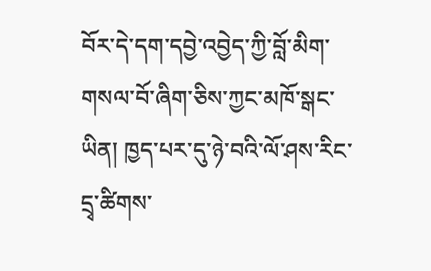བོར་དེ་དག་དབྱེ་འབྱེད་ཀྱི་བློ་མིག་གསལ་བོ་ཞིག་ཅིས་ཀྱང་མཁོ་སྒང་ཡིན། ཁྱད་པར་དུ་ཉེ་བའི་ལོ་ཤས་རིང་དྲྭ་ཚིགས་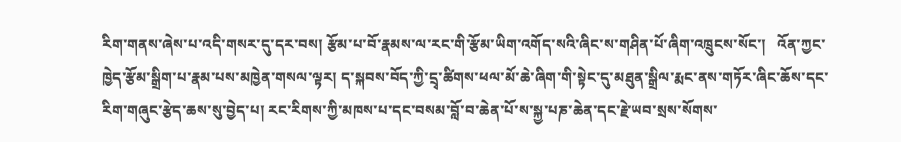རིག་གནས་ཞེས་པ་འདི་གསར་དུ་དར་བས། རྩོམ་པ་བོ་རྣམས་ལ་རང་གི་རྩོམ་ཡིག་འགོད་སའི་ཞིང་ས་གཤིན་པོ་ཞིག་འཁྲུངས་སོང་།   འོན་ཀྱང་ཁྱེད་རྩོམ་སྒྲིག་པ་རྣམ་པས་མཁྱེན་གསལ་ལྟར། ད་སྐབས་བོད་ཀྱི་དྲྭ་ཚིགས་ཕལ་མོ་ཆེ་ཞིག་གི་སྟེང་དུ་མཐུན་སྒྲིལ་རྨང་ནས་གཏོར་ཞིང་ཆོས་དང་རིག་གཞུང་རྩེད་ཆས་སུ་བྱེད་པ། རང་རིགས་ཀྱི་མཁས་པ་དང་བསམ་བློ་བ་ཆེན་པོ་ས་སྐྱ་པཎ་ཆེན་དང་རྗེ་ཡབ་སྲས་སོགས་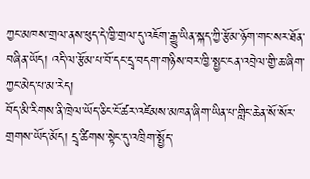ཀྱང་མཁས་གྲལ་ནས་ཕུད་དེ་ཁྱི་གྲལ་དུ་འཇོག་རྒྱུ་ཡིན་སྐད་ཀྱི་རྩོམ་ཉོག་གང་སར་ཐོན་བཞིན་ཡོད། འདི་ལ་རྩོམ་པ་བོ་དང་དྲྭ་བདག་གཉིས་བར་ཁྱི་སྤྱང་ངན་འབྲེལ་གྱི་ཆ་ཞིག་ཀྱང་མེད་པ་མ་རེད།
བོད་མི་རིགས་ནི་ཁྲེལ་ཡོད་ཅིང་ངོ་ཚར་འཛེམས་མཁན་ཞིག་ཡིན་པ་གླིང་ཆེན་སོ་སོར་གྲགས་ཡོད་མོད། དྲྭ་ཚིགས་སྟེང་དུ་འཁྲིག་སྤྱོད་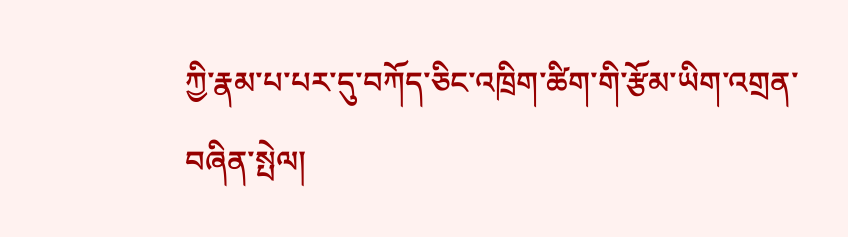ཀྱི་རྣམ་པ་པར་དུ་བཀོད་ཅིང་འཁྲིག་ཚིག་གི་རྩོམ་ཡིག་འགྲན་བཞིན་སྤེལ།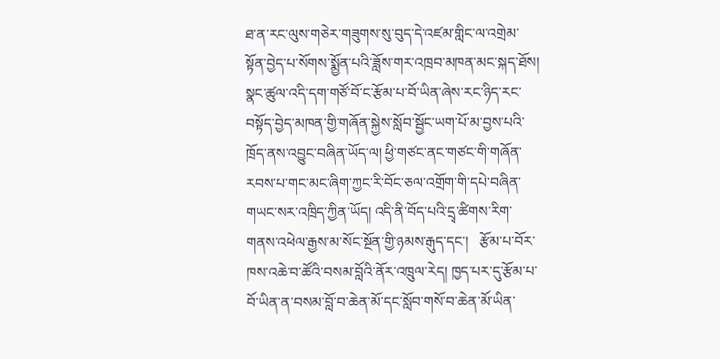ཐ་ན་རང་ལུས་གཅེར་གཟུགས་སུ་བུད་དེ་འཛམ་གླིང་ལ་འགྲེམ་སྟོན་བྱེད་པ་སོགས་སྨྱོན་པའི་ཟློས་གར་འཁྲབ་མཁན་མང་སྐད་ཐོས། སྣང་ཚུལ་འདི་དག་གཙོ་བོ་ང་རྩོམ་པ་བོ་ཡིན་ཞེས་རང་ཉིད་རང་བསྟོད་བྱེད་མཁན་གྱི་གཞོན་སྐྱེས་སློབ་སྦྱོང་ཡག་པོ་མ་བྱས་པའི་ཁྲོད་ནས་འབྱུང་བཞིན་ཡོད་ལ། ཕྱི་གཙང་ནང་གཙང་གི་གཞོན་རབས་པ་གང་མང་ཞིག་ཀྱང་རི་བོང་ཅལ་འགྲོག་གི་དཔེ་བཞིན་གཡང་སར་འཁྲིད་ཀྱིན་ཡོད། འདི་ནི་བོད་པའི་དྲྭ་ཚིགས་རིག་གནས་འཕེལ་རྒྱས་མ་སོང་སྔོན་གྱི་ཉམས་རྒུད་དང་།   རྩོམ་པ་བོར་ཁས་འཆེ་བ་ཚོའི་བསམ་བློའི་ནོར་འཁྲུལ་རེད། ཁྱད་པར་དུ་རྩོམ་པ་བོ་ཡིན་ན་བསམ་བློ་བ་ཆེན་མོ་དང་སློབ་གསོ་བ་ཆེན་མོ་ཡིན་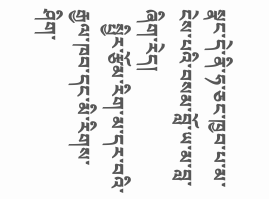སྣང་དེ་ནི་ཧ་ཅང་ཁྱབ་པ་མ་ངེས་པའི་བསམ་བློ་ཡ་མ་བླ་ཞིག་རེད།
   སྤྱིར་རྩོམ་རིག་མ་དར་བའི་རྒྱལ་ཁབ་དང་མི་རིགས་ཤིག་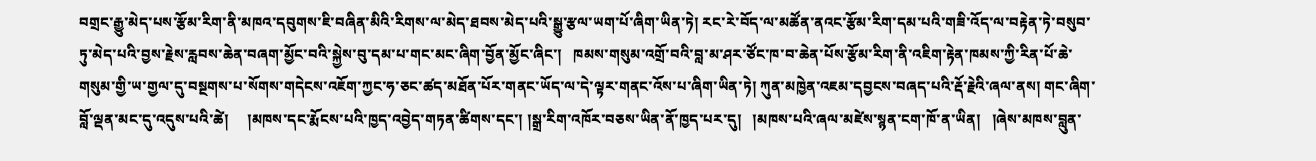བགྲང་རྒྱུ་མེད་པས་རྩོམ་རིག་ནི་མཁའ་དབུགས་ཇི་བཞིན་མིའི་རིགས་ལ་མེད་ཐབས་མེད་པའི་སྒྱུ་རྩལ་ཡག་པོ་ཞིག་ཡིན་ཏེ། རང་རེ་བོད་ལ་མཚོན་ནའང་རྩོམ་རིག་དམ་པའི་གཟི་འོད་ལ་བརྟེན་ཏེ་བསུབ་ཏུ་མེད་པའི་བྱས་རྗེས་རླབས་ཆེན་བཞག་མྱོང་བའི་སྐྱེས་བུ་དམ་པ་གང་མང་ཞིག་བྱོན་མྱོང་ཞིང་།   ཁམས་གསུམ་འགྲོ་བའི་བླ་མ་ཤར་ཙོང་ཁ་བ་ཆེན་པོས་རྩོམ་རིག་ནི་འཇིག་རྟེན་ཁམས་ཀྱི་རིན་པོ་ཆེ་གསུམ་གྱི་ཡ་གྱལ་དུ་བསྔགས་པ་སོགས་གདེངས་འཇོག་ཀྱང་ཧ་ཅང་ཚད་མཐོན་པོར་གནང་ཡོད་ལ་དེ་ལྟར་གནང་འོས་པ་ཞིག་ཡིན་ཏེ། ཀུན་མཁྱེན་འཇམ་དབྱངས་བཞད་པའི་རྡོ་རྗེའི་ཞལ་ནས། གང་ཞིག་བློ་ལྡན་མང་དུ་འདུས་པའི་ཚེ།     །མཁས་དང་རྨོངས་པའི་ཁྱད་འབྱེད་གཏན་ཚིགས་དང་། །སྒྲ་རིག་འཁོར་བཅས་ཡིན་ནོ་ཁྱད་པར་དུ།   །མཁས་པའི་ཞལ་མཛེས་སྙན་ངག་ཁོ་ན་ཡིན།   །ཞེས་མཁས་བླུན་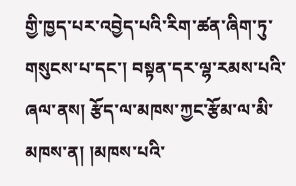གྱི་ཁྱད་པར་འབྱེད་པའི་རིག་ཚན་ཞིག་ཏུ་གསུངས་པ་དང་། བསྟན་དར་ལྷ་རམས་པའི་ཞལ་ནས། རྩོད་ལ་མཁས་ཀྱང་རྩོམ་ལ་མི་མཁས་ན། །མཁས་པའི་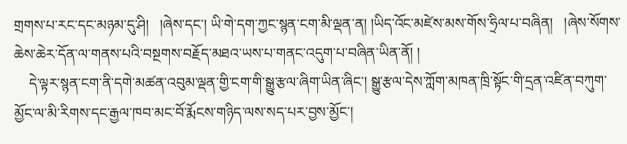གྲགས་པ་རང་དང་མཉམ་དུ་ཤི།   །ཞེས་དང་། ཡི་གེ་དག་ཀྱང་སྙན་ངག་མི་ལྡན་ན། །ཡིད་འོང་མཛེས་མས་གོས་ཧྲིལ་པ་བཞིན།   །ཞེས་སོགས་ཆེས་ཆེར་དོན་ལ་གནས་པའི་བསྔགས་བརྗོད་མཐའ་ཡས་པ་གནང་འདུག་པ་བཞིན་ཡིན་ནོ། །
    དེ་ལྟར་སྙན་ངག་ནི་དགེ་མཚན་འབུམ་ལྡན་གྱི་ངག་གི་སྒྱུ་རྩལ་ཞིག་ཡིན་ཞིང་། སྒྱུ་རྩལ་དེས་ཀློག་མཁན་ཁྲི་སྟོང་གི་དྲན་འཛིན་བཀུག་མྱོང་ལ་མི་རིགས་དང་རྒྱལ་ཁབ་མང་བོ་རྨོངས་གཉིད་ལས་སད་པར་བྱས་མྱོང་།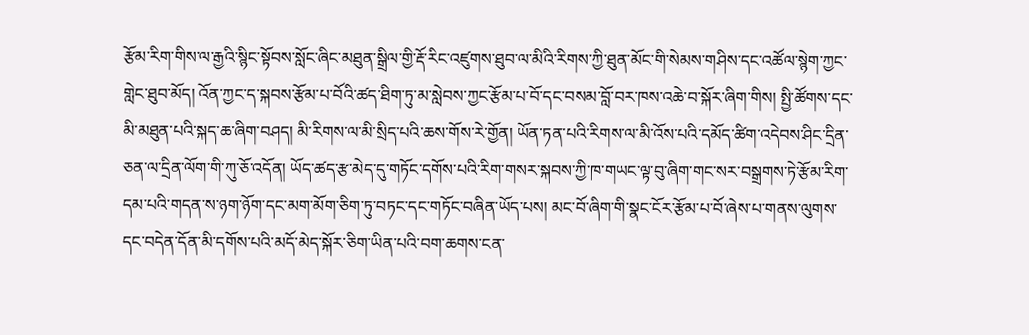རྩོམ་རིག་གིས་ལ་རྒྱའི་སྙིང་སྟོབས་སློང་ཞིང་མཐུན་སྒྲིལ་གྱི་རྡོ་རིང་འཛུགས་ཐུབ་ལ་མིའི་རིགས་ཀྱི་ཐུན་མོང་གི་སེམས་གཤིས་དང་འཚོལ་སྙེག་ཀྱང་གླེང་ཐུབ་མོད། འོན་ཀྱང་ད་སྐབས་རྩོམ་པ་བོའི་ཚད་ཐིག་ཏུ་མ་སླེབས་ཀྱང་རྩོམ་པ་བོ་དང་བསམ་བློ་བར་ཁས་འཆེ་བ་སྐོར་ཞིག་གིས། སྤྱི་ཚོགས་དང་མི་མཐུན་པའི་སྐད་ཆ་ཞིག་བཤད། མི་རིགས་ལ་མི་སྲིད་པའི་ཆས་གོས་རེ་གྱོན། ཡོན་ཏན་པའི་རིགས་ལ་མི་འོས་པའི་དམོད་ཚིག་འདེབས་ཤིང་དྲིན་ཅན་ལ་དྲིན་ལོག་གི་ཀུ་ཅོ་འདོན། ཡོད་ཚད་རྩ་མེད་དུ་གཏོང་དགོས་པའི་རིག་གསར་སྐབས་ཀྱི་ཁ་གཡང་ལྟ་བུ་ཞིག་གང་སར་བསྒྲགས་ཏེ་རྩོམ་རིག་དམ་པའི་གདན་ས་ཉག་ཉོག་དང་མག་མོག་ཅིག་ཏུ་བཏང་དང་གཏོང་བཞིན་ཡོད་པས། མང་བོ་ཞིག་གི་སྣང་ངོར་རྩོམ་པ་བོ་ཞེས་པ་གནས་ལུགས་དང་བདེན་དོན་མི་དགོས་པའི་མདོ་མེད་སྐོར་ཅིག་ཡིན་པའི་བག་ཆགས་ངན་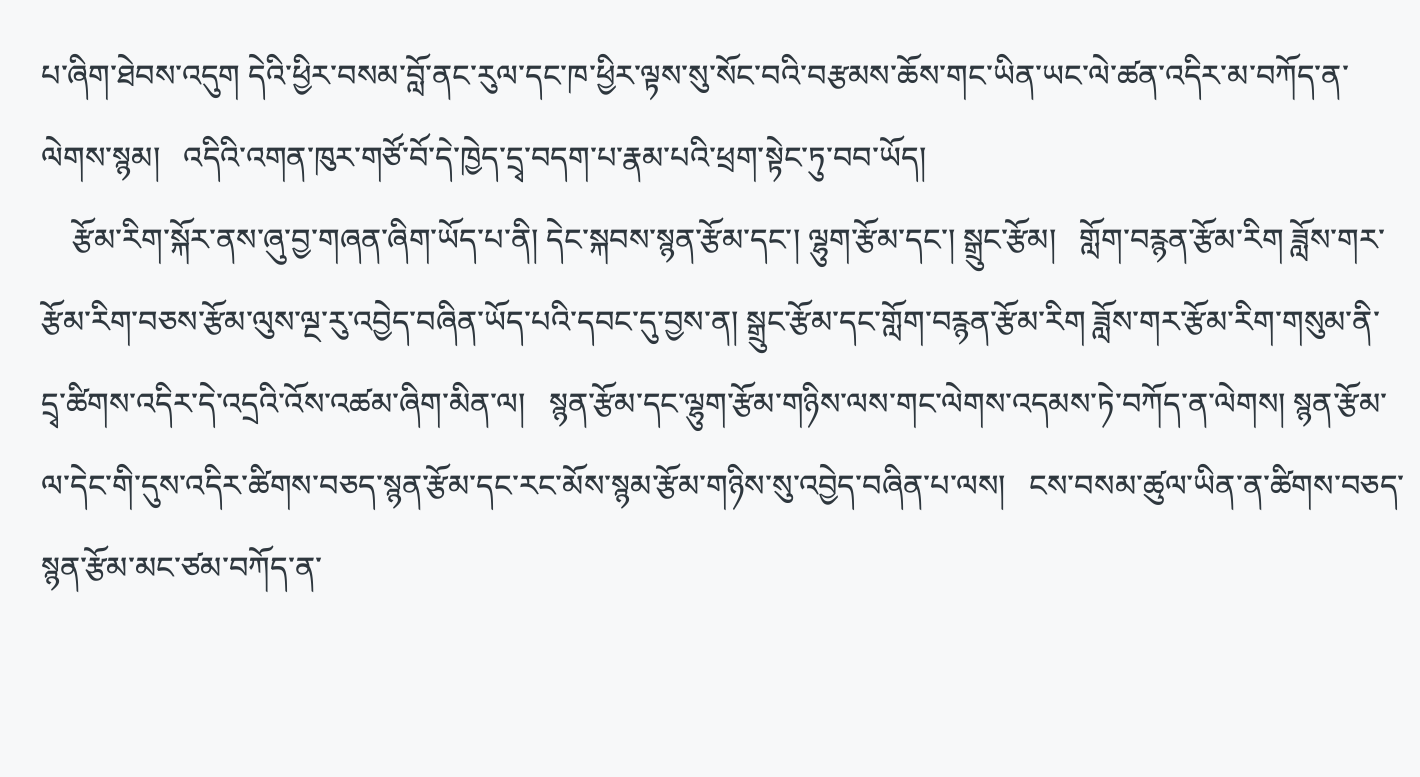པ་ཞིག་ཐེབས་འདུག དེའི་ཕྱིར་བསམ་བློ་ནང་རུལ་དང་ཁ་ཕྱིར་ལྟས་སུ་སོང་བའི་བརྩམས་ཆོས་གང་ཡིན་ཡང་ལེ་ཚན་འདིར་མ་བཀོད་ན་ལེགས་སྙམ།   འདིའི་འགན་ཁུར་གཙོ་བོ་དེ་ཁྱེད་དྲྭ་བདག་པ་རྣམ་པའི་ཕྲག་སྟེང་ཏུ་བབ་ཡོད།
    རྩོམ་རིག་སྐོར་ནས་ཞུ་བྱ་གཞན་ཞིག་ཡོད་པ་ནི། དེང་སྐབས་སྙན་རྩོམ་དང་། ལྷུག་རྩོམ་དང་། སྒྲུང་རྩོམ།   གློག་བརྙན་རྩོམ་རིག ཟློས་གར་རྩོམ་རིག་བཅས་རྩོམ་ལུས་ལྔ་རུ་འབྱེད་བཞིན་ཡོད་པའི་དབང་དུ་བྱས་ན། སྒྲུང་རྩོམ་དང་གློག་བརྙན་རྩོམ་རིག ཟློས་གར་རྩོམ་རིག་གསུམ་ནི་དྲྭ་ཚིགས་འདིར་དེ་འདྲའི་འོས་འཚམ་ཞིག་མིན་ལ།   སྙན་རྩོམ་དང་ལྷུག་རྩོམ་གཉིས་ལས་གང་ལེགས་འདམས་ཏེ་བཀོད་ན་ལེགས། སྙན་རྩོམ་ལ་དེང་གི་དུས་འདིར་ཚིགས་བཅད་སྙན་རྩོམ་དང་རང་མོས་སྙམ་རྩོམ་གཉིས་སུ་འབྱེད་བཞིན་པ་ལས།   ངས་བསམ་ཚུལ་ཡིན་ན་ཚིགས་བཅད་སྙན་རྩོམ་མང་ཙམ་བཀོད་ན་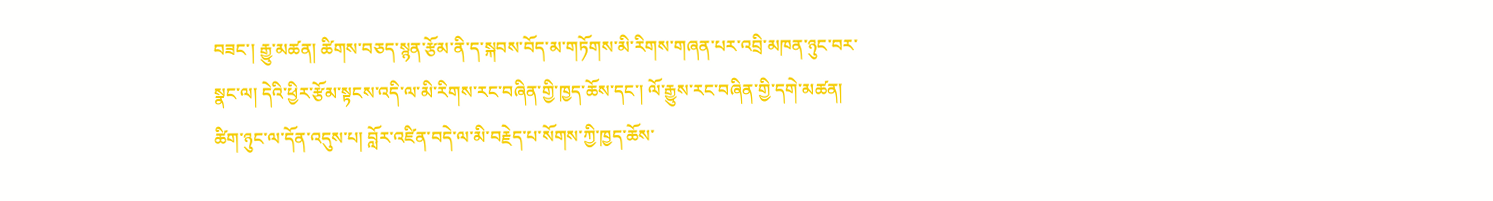བཟང་། རྒྱུ་མཚན། ཚིགས་བཅད་སྙན་རྩོམ་ནི་ད་སྐབས་བོད་མ་གཏོགས་མི་རིགས་གཞན་པར་འབྲི་མཁན་ཉུང་བར་སྣང་ལ། དེའི་ཕྱིར་རྩོམ་སྟངས་འདི་ལ་མི་རིགས་རང་བཞིན་གྱི་ཁྱད་ཆོས་དང་། ལོ་རྒྱུས་རང་བཞིན་གྱི་དགེ་མཚན། ཚིག་ཉུང་ལ་དོན་འདུས་པ། བློར་འཛིན་བདེ་ལ་མི་བརྗེད་པ་སོགས་ཀྱི་ཁྱད་ཆོས་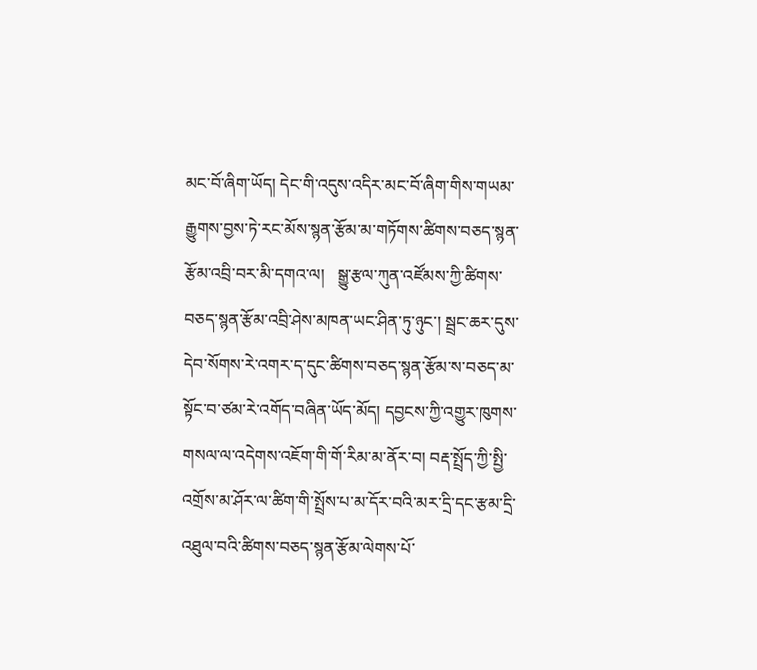མང་བོ་ཞིག་ཡོད། དེང་གི་འདུས་འདིར་མང་བོ་ཞིག་གིས་གཡམ་རྒྱུགས་བྱས་ཏེ་རང་མོས་སྙན་རྩོམ་མ་གཏོགས་ཚིགས་བཅད་སྙན་རྩོམ་འབྲི་བར་མི་དགའ་ལ།   སྒྱུ་རྩལ་ཀུན་འཛོམས་ཀྱི་ཚིགས་བཅད་སྙན་རྩོམ་འབྲི་ཤེས་མཁན་ཡང་ཤིན་ཏུ་ཉུང་། སྦྲང་ཆར་དུས་དེབ་སོགས་རེ་འགར་ད་དུང་ཚིགས་བཅད་སྙན་རྩོམ་ས་བཅད་མ་སྟོང་བ་ཙམ་རེ་འགོད་བཞིན་ཡོད་མོད། དབྱངས་ཀྱི་འགྱུར་ཁུགས་གསལ་ལ་འདེགས་འཇོག་གི་གོ་རིམ་མ་ནོར་བ། བརྡ་སྤྲོད་ཀྱི་སྤྱི་འགྲོས་མ་ཤོར་ལ་ཚིག་གི་སྤྲོས་པ་མ་དོར་བའི་མར་དྲི་དང་རྩམ་དྲི་འཐུལ་བའི་ཚིགས་བཅད་སྙན་རྩོམ་ལེགས་པོ་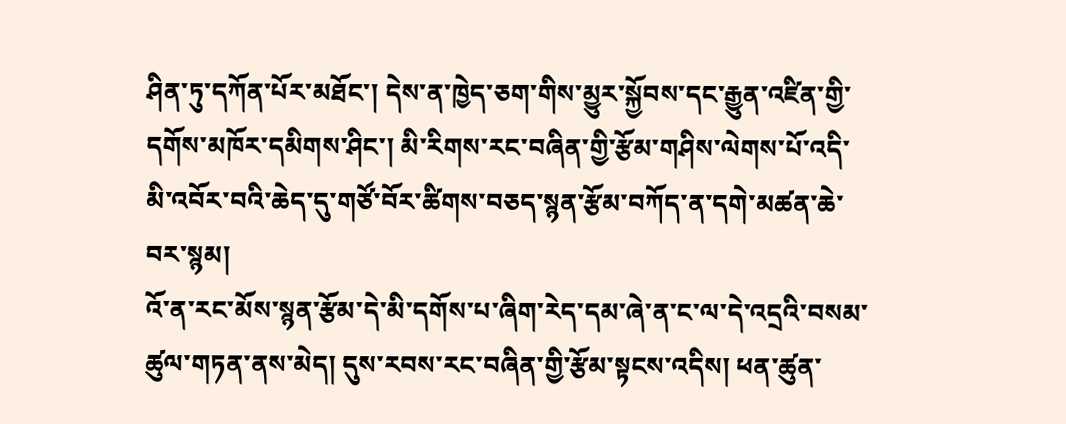ཤིན་ཏུ་དཀོན་པོར་མཐོང་། དེས་ན་ཁྱེད་ཅག་གིས་མྱུར་སྐྱོབས་དང་རྒྱུན་འཛིན་གྱི་དགོས་མཁོར་དམིགས་ཤིང་། མི་རིགས་རང་བཞིན་གྱི་རྩོམ་གཤིས་ལེགས་པོ་འདི་མི་འབོར་བའི་ཆེད་དུ་གཙོ་བོར་ཚིགས་བཅད་སྙན་རྩོམ་བཀོད་ན་དགེ་མཚན་ཆེ་བར་སྙམ།
འོ་ན་རང་མོས་སྙན་རྩོམ་དེ་མི་དགོས་པ་ཞིག་རེད་དམ་ཞེ་ན་ང་ལ་དེ་འདྲའི་བསམ་ཚུལ་གཏན་ནས་མེད། དུས་རབས་རང་བཞིན་གྱི་རྩོམ་སྟངས་འདིས། ཕན་ཚུན་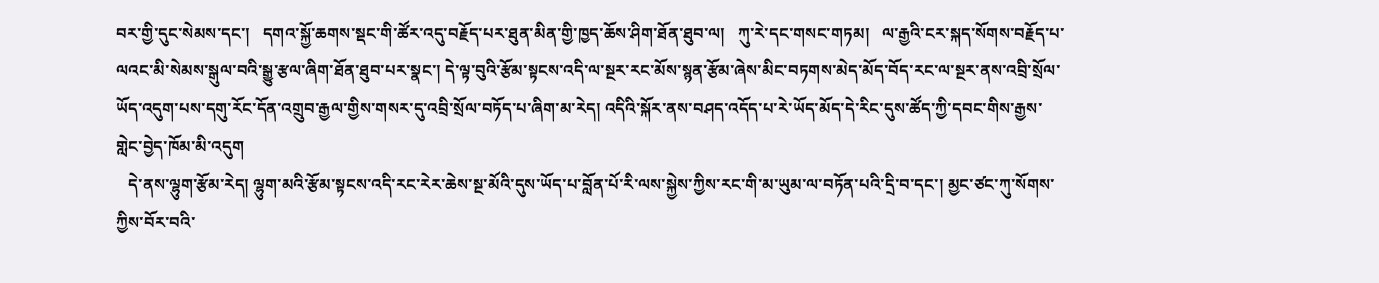བར་གྱི་དུང་སེམས་དང་།   དགའ་སྐྱོ་ཆགས་སྡང་གི་ཚོར་འདུ་བརྗོད་པར་ཐུན་མིན་གྱི་ཁྱད་ཆོས་ཤིག་ཐོན་ཐུབ་ལ།   ཀུ་རེ་དང་གསང་གཏམ།   ལ་རྒྱའི་ངར་སྐད་སོགས་བརྗོད་པ་ལའང་མི་སེམས་སྒུལ་བའི་སྒྱུ་རྩལ་ཞིག་ཐོན་ཐུབ་པར་སྣང་། དེ་ལྟ་བུའི་རྩོམ་སྟངས་འདི་ལ་སྔར་རང་མོས་སྙན་རྩོམ་ཞེས་མིང་བཏགས་མེད་མོད་བོད་རང་ལ་སྔར་ནས་འབྲི་སྲོལ་ཡོད་འདུག་པས་དགུ་རོང་དོན་འགྲུབ་རྒྱལ་གྱིས་གསར་དུ་འབྲི་སྲོལ་བཏོད་པ་ཞིག་མ་རེད། འདིའི་སྐོར་ནས་བཤད་འདོད་པ་རེ་ཡོད་མོད་དེ་རིང་དུས་ཚོད་ཀྱི་དབང་གིས་རྒྱས་གླེང་བྱེད་ཁོམ་མི་འདུག
   དེ་ནས་ལྷུག་རྩོམ་རེད། ལྷུག་མའི་རྩོམ་སྟངས་འདི་རང་རེར་ཆེས་སྔ་མོའི་དུས་ཡོད་པ་བློན་པོ་རི་ལས་སྐྱེས་ཀྱིས་རང་གི་མ་ཡུམ་ལ་བཏོན་པའི་དྲི་བ་དང་། མྱང་ཙང་ཀུ་སོགས་ཀྱིས་བོར་བའི་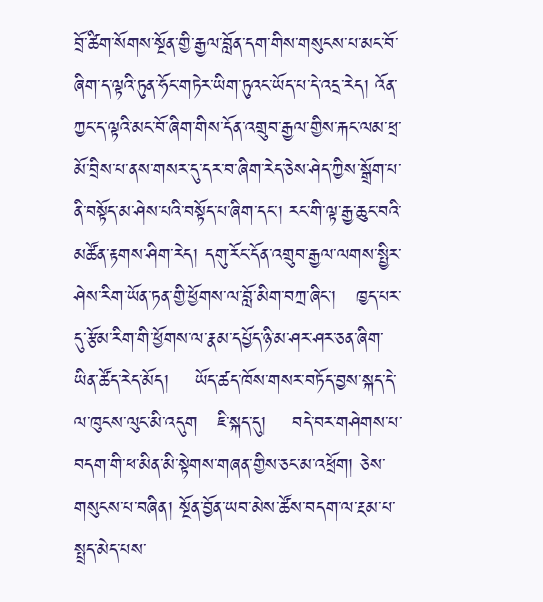བྲོ་ཚིག་སོགས་སྔོན་གྱི་རྒྱལ་བློན་དག་གིས་གསུངས་པ་མང་བོ་ཞིག་ད་ལྟའི་ཏུན་ཧོང་གཏེར་ཡིག་ཏུའང་ཡོད་པ་དེ་འདྲ་རེད། འོན་ཀྱང་ད་ལྟའི་མང་བོ་ཞིག་གིས་དོན་འགྲུབ་རྒྱལ་གྱིས་རྐང་ལམ་ཕྲ་མོ་བྲིས་པ་ནས་གསར་དུ་དར་བ་ཞིག་རེད་ཅེས་ཤེད་ཀྱིས་སྒྲོག་པ་ནི་བསྟོད་མ་ཤེས་པའི་བསྟོད་པ་ཞིག་དང་། རང་གི་ལྟ་རྒྱ་ཆུང་བའི་མཚོན་རྟགས་ཤིག་རེད། དགུ་རོང་དོན་འགྲུབ་རྒྱལ་ལགས་སྤྱིར་ཤེས་རིག་ཡོན་ཏན་གྱི་ཕྱོགས་ལ་བློ་མིག་བཀྲ་ཞིང་།   ཁྱད་པར་དུ་རྩོམ་རིག་གི་ཕྱོགས་ལ་རྣམ་དཔྱོད་ཉི་མ་ཤར་ཤར་ཅན་ཞིག་ཡིན་ཚོད་རེད་མོད།    ཡོད་ཚད་ཁོས་གསར་བཏོད་བྱས་སྐད་དེ་ལ་ཁུངས་ལུང་མི་འདུག   ཇི་སྐད་དུ།    བདེ་བར་གཤེགས་པ་བདག་གི་ཕ་མིན་མི་སྟེགས་གཞན་གྱིས་ཅང་མ་འཕྲོག། ཅེས་གསུངས་པ་བཞིན། སྔོན་བྱོན་ཡབ་མེས་ཚོས་བདག་ལ་རྔམ་པ་སྤྲད་མེད་པས་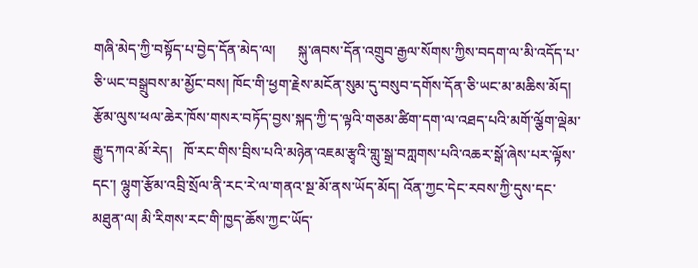གཞི་མེད་ཀྱི་བསྟོད་པ་བྱེད་དོན་མེད་ལ།      སྐུ་ཞབས་དོན་འགྲུབ་རྒྱལ་སོགས་ཀྱིས་བདག་ལ་མི་འདོད་པ་ཅི་ཡང་བསྒྲུབས་མ་མྱོང་བས། ཁོང་གི་ཕྱག་རྗེས་མངོན་སུམ་དུ་བསུབ་དགོས་དོན་ཅི་ཡང་མ་མཆིས་མོད། རྩོམ་ལུས་ཕལ་ཆེར་ཁོས་གསར་བཏོད་བྱས་སྐད་ཀྱི་ད་ལྟའི་གཅམ་ཚིག་དག་ལ་འཐད་པའི་མགོ་ལྕོག་ལྡེམ་རྒྱུ་དཀའ་མོ་རེད།   ཁོ་རང་གིས་བྲིས་པའི་མཉེན་འཇམ་རྩྭའི་གླུ་སྒྲ་བཀླགས་པའི་འཆར་སྒོ་ཞེས་པར་ལྟོས་དང་། ལྷུག་རྩོམ་འབྲི་སྲོལ་ནི་རང་རེ་ལ་གནའ་སྔ་མོ་ནས་ཡོད་མོད། འོན་ཀྱང་དེང་རབས་ཀྱི་དུས་དང་མཐུན་ལ། མི་རིགས་རང་གི་ཁྱད་ཆོས་ཀྱང་ཡོད་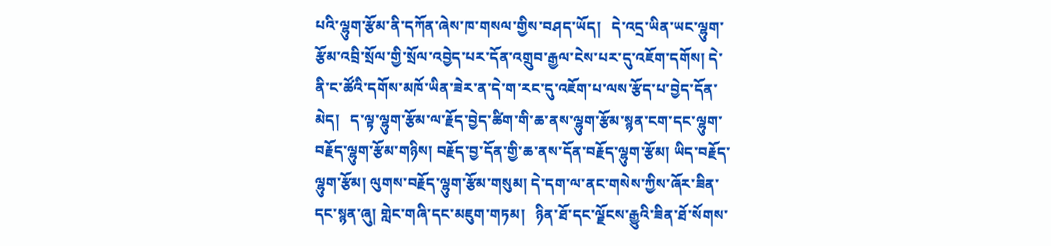པའི་ལྷུག་རྩོམ་ནི་དཀོན་ཞེས་ཁ་གསལ་གྱིས་བཤད་ཡོད།   དེ་འདྲ་ཡིན་ཡང་ལྷུག་རྩོམ་འབྲི་སྲོལ་གྱི་སྲོལ་འབྱེད་པར་དོན་འགྲུབ་རྒྱལ་ངེས་པར་དུ་འཇོག་དགོས། དེ་ནི་ང་ཚོའི་དགོས་མཁོ་ཡིན་ཟེར་ན་དེ་ག་རང་དུ་འཇོག་པ་ལས་རྩོད་པ་བྱེད་དོན་མེད།   ད་ལྟ་ལྷུག་རྩོམ་ལ་རྗོད་བྱེད་ཚིག་གི་ཆ་ནས་ལྷུག་རྩོམ་སྙན་ངག་དང་ལྷུག་བརྗོད་ལྷུག་རྩོམ་གཉིས། བརྗོད་བྱ་དོན་གྱི་ཆ་ནས་དོན་བརྗོད་ལྷུག་རྩོམ། ཡིད་བརྗོད་ལྷུག་རྩོམ། ལུགས་བརྗོད་ལྷུག་རྩོམ་གསུམ། དེ་དག་ལ་ནང་གསེས་ཀྱིས་ཞོར་ཟིན་དང་སྙན་ཞུ། གླེང་གཞི་དང་མཇུག་གཏམ།   ཉིན་ཐོ་དང་ལྗོངས་རྒྱུའི་ཟིན་ཐོ་སོགས་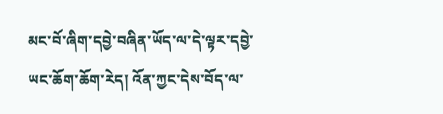མང་བོ་ཞིག་དབྱེ་བཞིན་ཡོད་ལ་དེ་ལྟར་དབྱེ་ཡང་ཆོག་ཆོག་རེད། འོན་ཀྱང་དེས་བོད་ལ་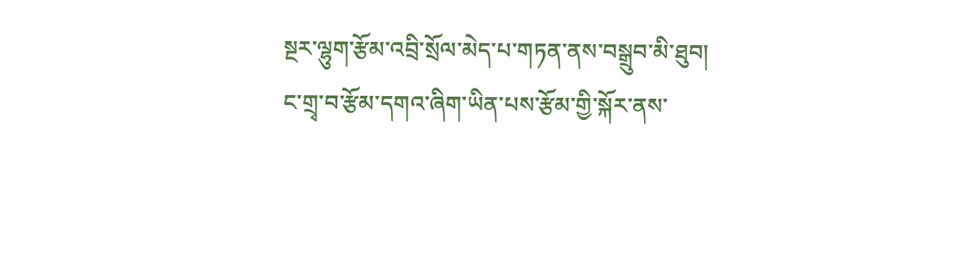སྔར་ལྷུག་རྩོམ་འབྲི་སྲོལ་མེད་པ་གཏན་ནས་བསྒྲུབ་མི་ཐུབ།
ང་གྲྭ་བ་རྩོམ་དགའ་ཞིག་ཡིན་པས་རྩོམ་གྱི་སྐོར་ནས་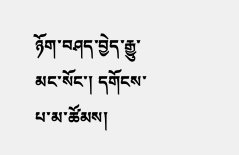ཉོག་བཤད་བྱེད་རྒྱུ་མང་སོང་། དགོངས་པ་མ་ཚོམས།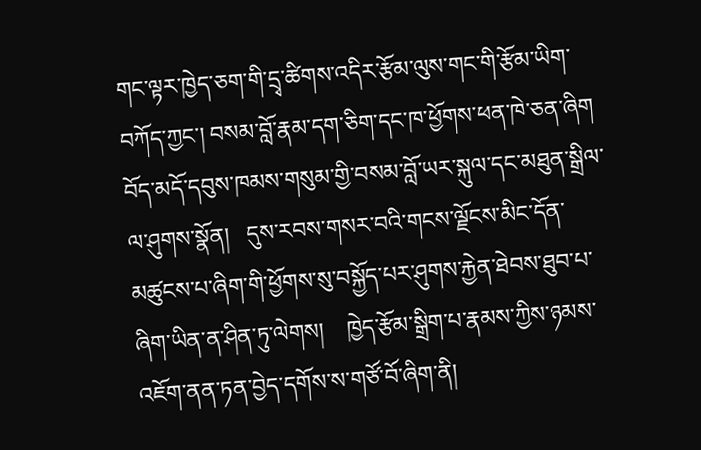གང་ལྟར་ཁྱེད་ཅག་གི་དྲྭ་ཚིགས་འདིར་རྩོམ་ལུས་གང་གི་རྩོམ་ཡིག་བཀོད་ཀྱང་། བསམ་བློ་རྣམ་དག་ཅིག་དང་ཁ་ཕྱོགས་ཕན་ཁེ་ཅན་ཞིག   བོད་མདོ་དབུས་ཁམས་གསུམ་གྱི་བསམ་བློ་ཡར་སྐུལ་དང་མཐུན་སྒྲིལ་ལ་ཤུགས་སྣོན།   དུས་རབས་གསར་བའི་གངས་ལྗོངས་མིང་དོན་མཚུངས་པ་ཞིག་གི་ཕྱོགས་སུ་བསྐྱོད་པར་ཤུགས་རྐྱེན་ཐེབས་ཐུབ་པ་ཞིག་ཡིན་ན་ཤིན་ཏུ་ལེགས།    ཁྱེད་རྩོམ་སྒྲིག་པ་རྣམས་ཀྱིས་ཉམས་འཇོག་ནན་ཏན་བྱེད་དགོས་ས་གཙོ་བོ་ཞིག་ནི།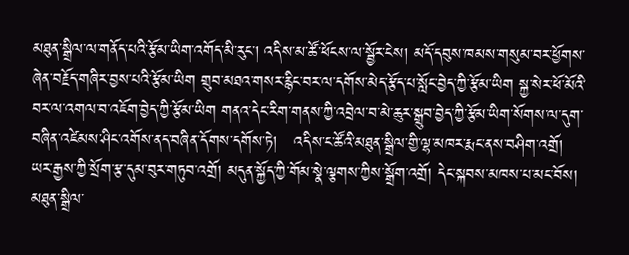མཐུན་སྒྲིལ་ལ་གནོད་པའི་རྩོམ་ཡིག་འགོད་མི་རུང་། འདིས་མ་ཚོ་ཕོངས་ལ་སྦྱོར་ངེས། མདོ་དབུས་ཁམས་གསུམ་བར་ཕྱོགས་ཞེན་བརྗོད་གཞིར་བྱས་པའི་རྩོམ་ཡིག གྲུབ་མཐའ་གསར་རྙིང་བར་ལ་དགོས་མེད་རྩོད་པ་སློང་བྱེད་ཀྱི་རྩོམ་ཡིག སྐྱ་སེར་ཕོ་མོའི་བར་ལ་འགལ་བ་འཇོག་བྱེད་ཀྱི་རྩོམ་ཡིག གནའ་དེང་རིག་གནས་ཀྱི་འབྲེལ་བ་མེ་ཆུར་སྒྲུབ་བྱེད་ཀྱི་རྩོམ་ཡིག་སོགས་ལ་དུག་བཞིན་འཛེམས་ཤིང་འགོས་ནད་བཞིན་དོགས་དགོས་ཏེ།   འདིས་ང་ཚོའི་མཐུན་སྒྲིལ་གྱི་ལྷ་མཁར་རྨང་ནས་བཤིག་འགྲོ། ཡར་རྒྱས་ཀྱི་སྲོག་རྩ་དུམ་བུར་གཏུབ་འགྲོ། མདུན་སྐྱོད་ཀྱི་གོམ་སྣེ་ལྕགས་ཀྱིས་སྒྲོག་འགྲོ། དེང་སྐབས་མཁས་པ་མང་བོས། མཐུན་སྒྲིལ་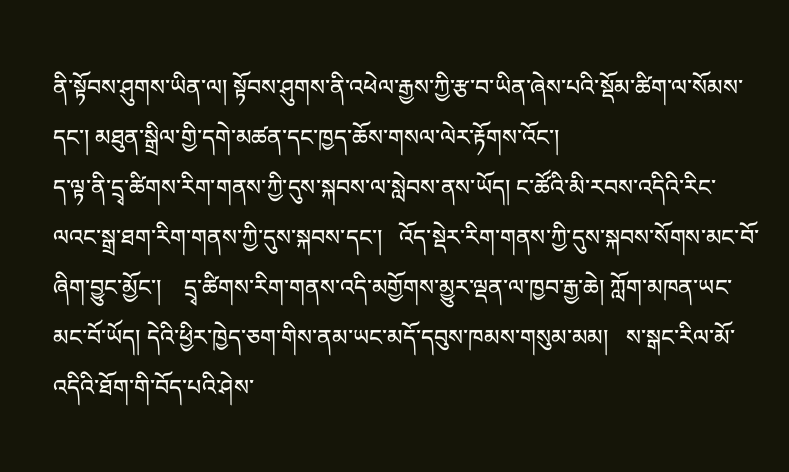ནི་སྟོབས་ཤུགས་ཡིན་ལ། སྟོབས་ཤུགས་ནི་འཕེལ་རྒྱས་ཀྱི་རྩ་བ་ཡིན་ཞེས་པའི་སྡོམ་ཚིག་ལ་སོམས་དང་། མཐུན་སྒྲིལ་གྱི་དགེ་མཚན་དང་ཁྱད་ཆོས་གསལ་ལེར་རྟོགས་འོང་།
ད་ལྟ་ནི་དྲྭ་ཚིགས་རིག་གནས་ཀྱི་དུས་སྐབས་ལ་སླེབས་ནས་ཡོད། ང་ཚོའི་མི་རབས་འདིའི་རིང་ལའང་སྒྲ་ཐག་རིག་གནས་ཀྱི་དུས་སྐབས་དང་།   འོད་སྡེར་རིག་གནས་ཀྱི་དུས་སྐབས་སོགས་མང་བོ་ཞིག་བྱུང་མྱོང་།    དྲྭ་ཚིགས་རིག་གནས་འདི་མགྱོགས་མྱུར་ལྡན་ལ་ཁྱབ་རྒྱ་ཆེ། ཀློག་མཁན་ཡང་མང་བོ་ཡོད། དེའི་ཕྱིར་ཁྱེད་ཅག་གིས་ནམ་ཡང་མདོ་དབུས་ཁམས་གསུམ་མམ།   ས་སྒང་རིལ་མོ་འདིའི་ཐོག་གི་བོད་པའི་ཤེས་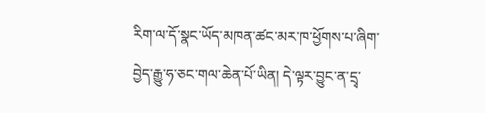རིག་ལ་དོ་སྣང་ཡོད་མཁན་ཚང་མར་ཁ་ཕྱོགས་པ་ཞིག་བྱེད་རྒྱུ་ཧ་ཅང་གལ་ཆེན་པོ་ཡིན། དེ་ལྟར་བྱུང་ན་དྲྭ་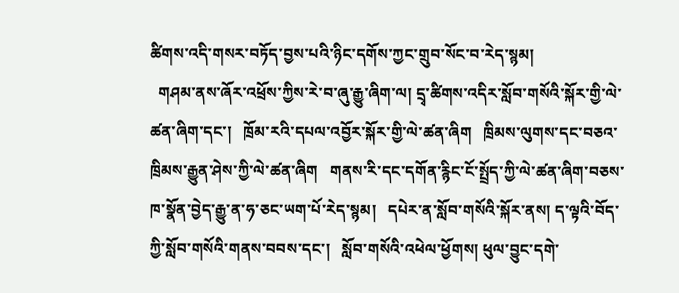ཚིགས་འདི་གསར་བཏོད་བྱས་པའི་ཉིང་དགོས་ཀྱང་གྲུབ་སོང་བ་རེད་སྙམ།
  གཤམ་ནས་ཞོར་འཕྲོས་ཀྱིས་རེ་བ་ཞུ་རྒྱུ་ཞིག་ལ། དྲྭ་ཚིགས་འདིར་སློབ་གསོའི་སྐོར་གྱི་ལེ་ཚན་ཞིག་དང་།   ཁྲོམ་རའི་དཔལ་འབྱོར་སྐོར་གྱི་ལེ་ཚན་ཞིག   ཁྲིམས་ལུགས་དང་བཅའ་ཁྲིམས་རྒྱུན་ཤེས་ཀྱི་ལེ་ཚན་ཞིག   གནས་རི་དང་དགོན་རྙིང་ངོ་སྤྲོད་ཀྱི་ལེ་ཚན་ཞིག་བཅས་ཁ་སྣོན་བྱེད་རྒྱུ་ན་ཧ་ཅང་ཡག་པོ་རེད་སྙམ།   དཔེར་ན་སློབ་གསོའི་སྐོར་ནས། ད་ལྟའི་བོད་ཀྱི་སློབ་གསོའི་གནས་བབས་དང་།   སློབ་གསོའི་འཕེལ་ཕྱོགས། ཕུལ་བྱུང་དགེ་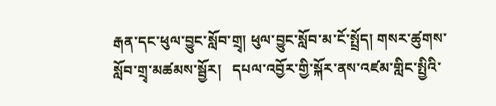རྒན་དང་ཕུལ་བྱུང་སློབ་གྲྭ། ཕུལ་བྱུང་སློབ་མ་ངོ་སྤྲོད། གསར་ཚུགས་སློབ་གྲྭ་མཚམས་སྦྱོར།   དཔལ་འབྱོར་གྱི་སྐོར་ནས་འཛམ་གླིང་སྤྱིའི་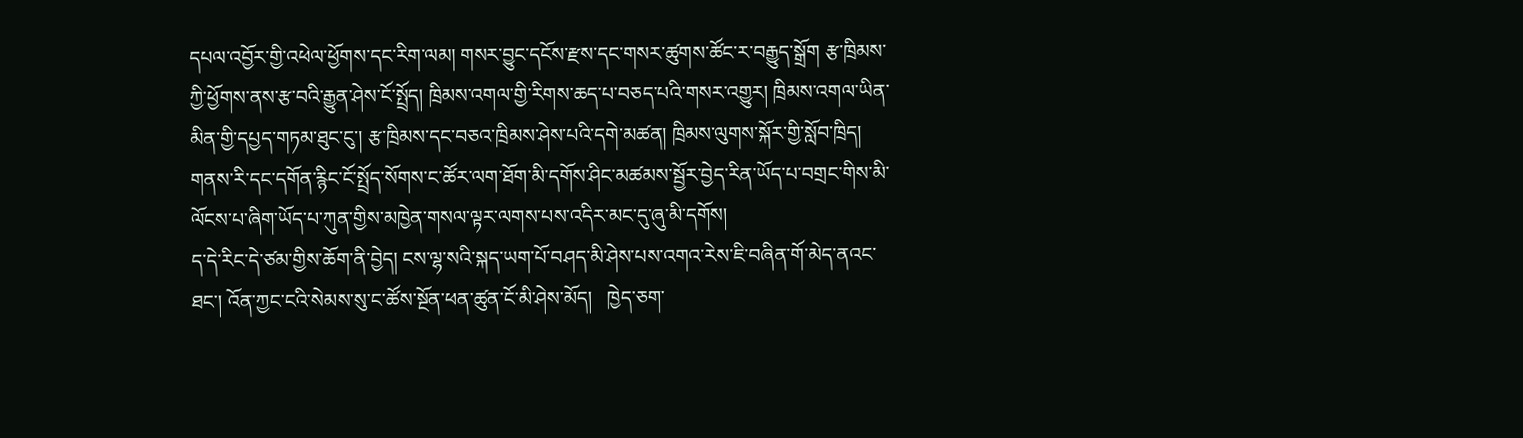དཔལ་འབྱོར་གྱི་འཕེལ་ཕྱོགས་དང་རིག་ལམ། གསར་བྱུང་དངོས་རྫས་དང་གསར་ཚུགས་ཚོང་ར་བརྒྱུད་སྒྲོག རྩ་ཁྲིམས་ཀྱི་ཕྱོགས་ནས་རྩ་བའི་རྒྱུན་ཤེས་ངོ་སྤྲོད། ཁྲིམས་འགལ་གྱི་རིགས་ཆད་པ་བཅད་པའི་གསར་འགྱུར། ཁྲིམས་འགལ་ཡིན་མིན་གྱི་དཔྱད་གཏམ་ཐུང་ངུ་། རྩ་ཁྲིམས་དང་བཅའ་ཁྲིམས་ཤེས་པའི་དགེ་མཚན། ཁྲིམས་ལུགས་སྐོར་གྱི་སློབ་ཁྲིད།    གནས་རི་དང་དགོན་རྙིང་ངོ་སྤྲོད་སོགས་ང་ཚོར་ལག་ཐོག་མི་དགོས་ཤིང་མཚམས་སྦྱོར་བྱེད་རིན་ཡོད་པ་བགྲང་གིས་མི་ལོངས་པ་ཞིག་ཡོད་པ་ཀུན་གྱིས་མཁྱེན་གསལ་ལྟར་ལགས་པས་འདིར་མང་དུ་ཞུ་མི་དགོས།
ད་དེ་རིང་དེ་ཙམ་གྱིས་ཆོག་ནི་བྱེད། ངས་ལྷ་སའི་སྐད་ཡག་པོ་བཤད་མི་ཤེས་པས་འགའ་རེས་ཇི་བཞིན་གོ་མེད་ནའང་ཐང་། འོན་ཀྱང་ངའི་སེམས་སུ་ང་ཚོས་སྔོན་ཕན་ཚུན་ངོ་མི་ཤེས་མོད།   ཁྱེད་ཅག་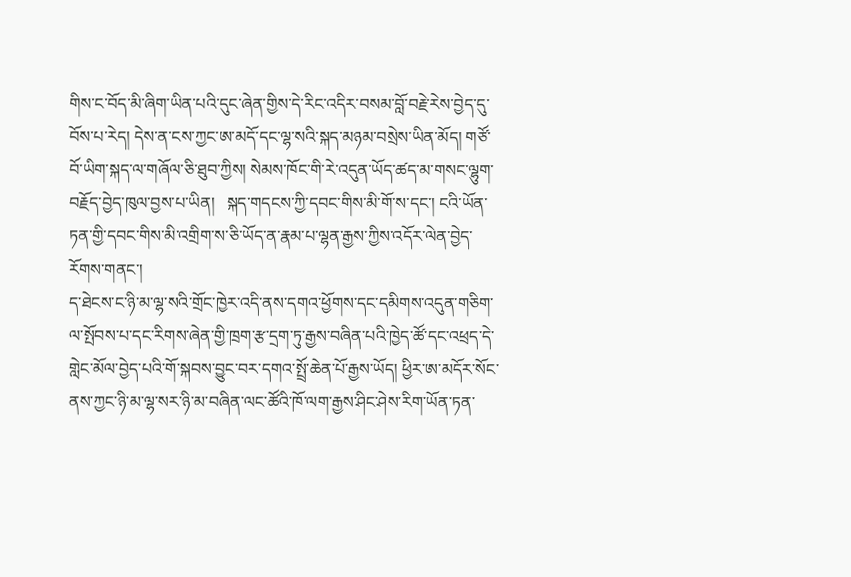གིས་ང་བོད་མི་ཞིག་ཡིན་པའི་དུང་ཞེན་གྱིས་དེ་རིང་འདིར་བསམ་བློ་བརྗེ་རེས་བྱེད་དུ་བོས་པ་རེད། དེས་ན་ངས་ཀྱང་ཨ་མདོ་དང་ལྷ་སའི་སྐད་མཉམ་བསྲེས་ཡིན་མོད། གཙོ་བོ་ཡིག་སྐད་ལ་གཞོལ་ཅི་ཐུབ་ཀྱིས། སེམས་ཁོང་གི་རེ་འདུན་ཡོད་ཚད་མ་གསང་ལྷུག་བརྗོད་བྱེད་ཁུལ་བྱས་པ་ཡིན།   སྐད་གདངས་ཀྱི་དབང་གིས་མི་གོ་ས་དང་། ངའི་ཡོན་ཏན་གྱི་དབང་གིས་མི་འགྲིག་ས་ཅི་ཡོད་ན་རྣམ་པ་ལྷན་རྒྱས་ཀྱིས་འདོར་ལེན་བྱེད་རོགས་གནང་།
ད་ཐེངས་ང་ཉི་མ་ལྷ་སའི་གྲོང་ཁྱེར་འདི་ནས་དགའ་ཕྱོགས་དང་དམིགས་འདུན་གཅིག་ལ་སྤོབས་པ་དང་རིགས་ཞེན་གྱི་ཁྲག་རྩ་དྲག་ཏུ་རྒྱས་བཞིན་པའི་ཁྱེད་ཚོ་དང་འཕྲད་དེ་གླེང་མོལ་བྱེད་པའི་གོ་སྐབས་བྱུང་བར་དགའ་སྤྲོ་ཆེན་པོ་རྒྱས་ཡོད། ཕྱིར་ཨ་མདོར་སོང་ནས་ཀྱང་ཉི་མ་ལྷ་སར་ཉི་མ་བཞིན་ལང་ཚོའི་ཁོ་ལག་རྒྱས་ཤིང་ཤེས་རིག་ཡོན་ཏན་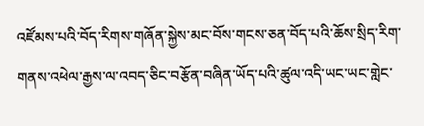འཛོམས་པའི་བོད་རིགས་གཞོན་སྐྱེས་མང་བོས་གངས་ཅན་བོད་པའི་ཆོས་སྲིད་རིག་གནས་འཕེལ་རྒྱས་ལ་འབད་ཅིང་བརྩོན་བཞིན་ཡོད་པའི་ཚུལ་འདི་ཡང་ཡང་གླེང་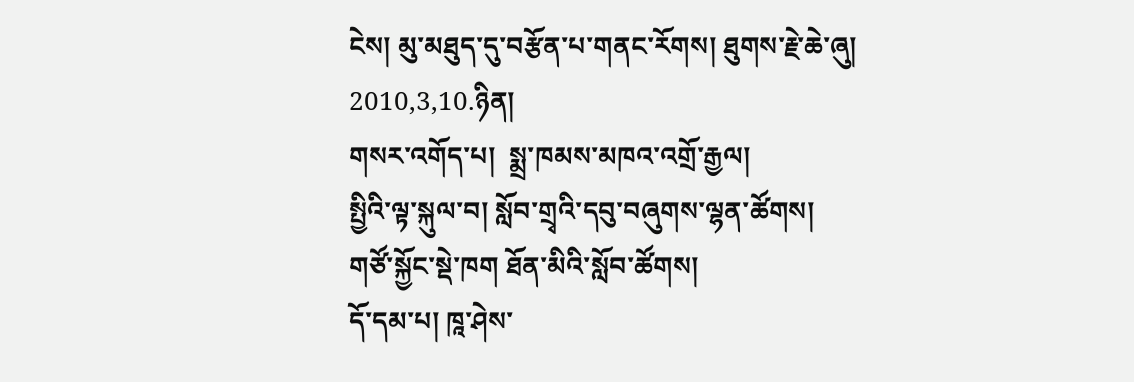ངེས། མུ་མཐུད་དུ་བརྩོན་པ་གནང་རོགས། ཐུགས་རྗེ་ཆེ་ཞུ།   2010,3,10.ཉིན།
གསར་འགོད་པ།  སྨྲ་ཁམས་མཁའ་འགྲོ་རྒྱལ།
སྤྱིའི་ལྟ་སྐུལ་བ། སློབ་གྲྭའི་དབུ་བཞུགས་ལྷན་ཚོགས།
གཙོ་སྐྱོང་སྡེ་ཁག ཐོན་མིའི་སློབ་ཚོགས།
དོ་དམ་པ། ཁཱ་ཤེས་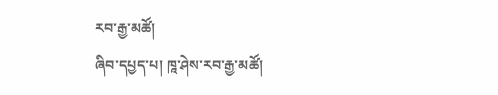རབ་རྒྱ་མཚོ།
ཞིབ་དཔྱད་པ། ཁཱ་ཤེས་རབ་རྒྱ་མཚོ།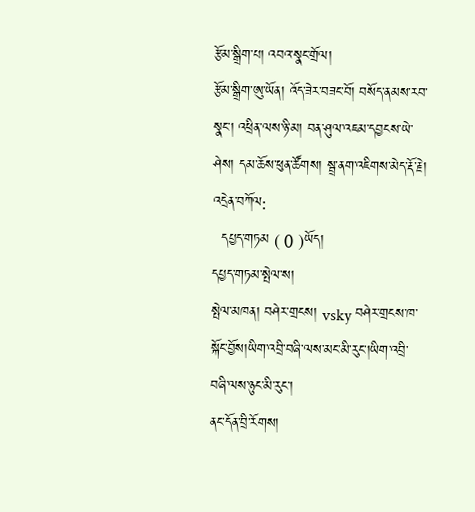རྩོམ་སྒྲིག་པ། འབའ་སྣང་གྲོལ།
རྩོམ་སྒྲིག་ཨུ་ཡོན། འོད་ཟེར་བཟང་བོ། བསོད་ནམས་རབ་སྣང་། འཕྲིན་ལས་ཉི་མ། བན་ཤུལ་འཇམ་དབྱངས་ཡེ་ཤེས། དམ་ཆོས་ཕུན་ཚོགས། སྦྲ་ནག་འཇིགས་མེད་རྡོ་རྗེ།
འདྲེན་བཀོལ:
  དཔྱད་གཏམ ( 0 )ཡོད།
དཔྱད་གཏམ་སྤེལ་ས།
སྤེལ་མཁན། བཤེར་གྲངས། vsky བཤེར་གྲངས་ཁ་སྐོང་བྱོས།ཡིག་འབྲི་བཞི་ལས་མང་མི་རུང་།ཡིག་འབྲི་བཞི་ལས་ཉུང་མི་རུང་།
ནང་དོན་བྲི་རོགས།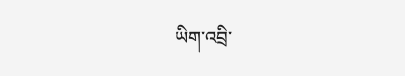ཡིག་འབྲི་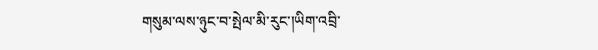གསུམ་ལས་ཉུང་བ་སྤེལ་མི་རུང་།ཡིག་འབྲི་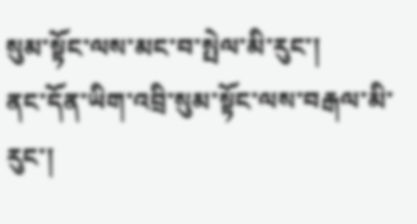སུམ་སྟོང་ལས་མང་བ་སྤེལ་མི་རུང་།
ནང་དོན་ཡིག་འབྲི་སུམ་སྟོང་ལས་བརྒལ་མི་རུང་།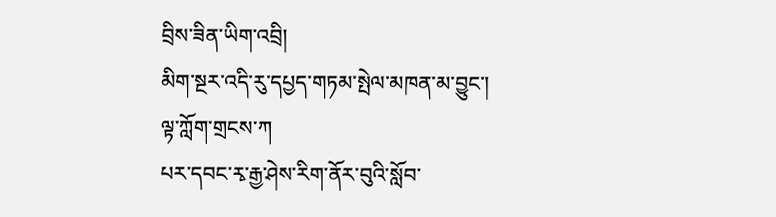བྲིས་ཟིན་ཡིག་འབྲི།
མིག་སྔར་འདི་རུ་དཔྱད་གཏམ་སྤེལ་མཁན་མ་བྱུང་།
ལྟ་ཀློག་གྲངས་ཀ
པར་དབང་རྭ་རྒྱ་ཤེས་རིག་ནོར་བུའི་སློབ་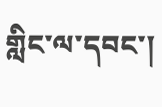གླིང་ལ་དབང་།